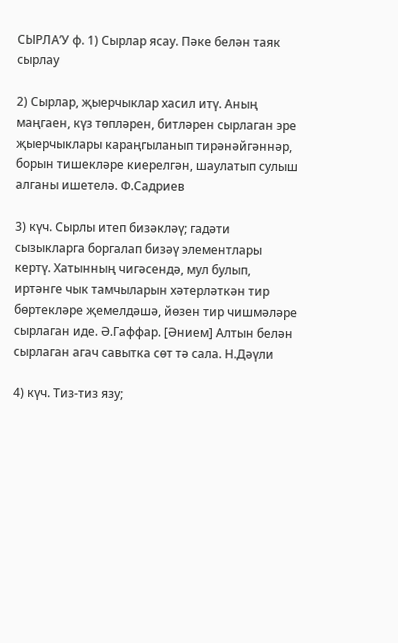СЫРЛА’У ф. 1) Сырлар ясау. Пәке белән таяк сырлау

2) Сырлар, җыерчыклар хасил итү. Аның маңгаен, күз төпләрен, битләрен сырлаган эре җыерчыклары караңгыланып тирәнәйгәннәр, борын тишекләре киерелгән, шаулатып сулыш алганы ишетелә. Ф.Садриев

3) күч. Сырлы итеп бизәкләү; гадәти сызыкларга боргалап бизәү элементлары кертү. Хатынның чигәсендә, мул булып, иртәнге чык тамчыларын хәтерләткән тир бөртекләре җемелдәшә, йөзен тир чишмәләре сырлаган иде. Ә.Гаффар. [Әнием] Алтын белән сырлаган агач савытка сөт тә сала. Н.Дәүли

4) күч. Тиз-тиз язу;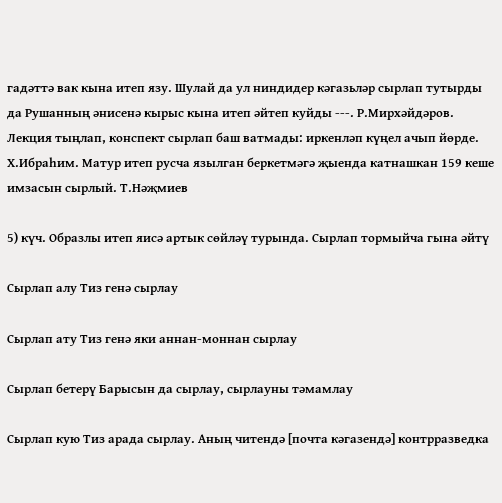гадәттә вак кына итеп язу. Шулай да ул ниндидер кәгазьләр сырлап тутырды да Рушанның әнисенә кырыс кына итеп әйтеп куйды ---. Р.Мирхәйдәров. Лекция тыңлап, конспект сырлап баш ватмады: иркенләп күңел ачып йөрде. Х.Ибраһим. Матур итеп русча язылган беркетмәгә җыенда катнашкан 159 кеше имзасын сырлый. Т.Нәҗмиев

5) күч. Образлы итеп яисә артык сөйләү турында. Сырлап тормыйча гына әйтү

Сырлап алу Тиз генә сырлау

Сырлап ату Тиз генә яки аннан-моннан сырлау

Сырлап бетерү Барысын да сырлау, сырлауны тәмамлау

Сырлап кую Тиз арада сырлау. Аның читендә [почта кәгазендә] контрразведка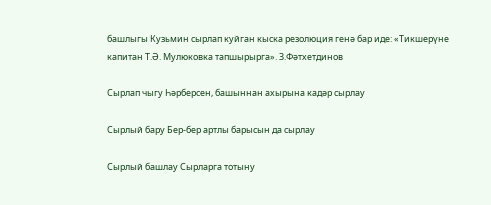башлыгы Кузьмин сырлап куйган кыска резолюция генә бар иде: «Тикшерүне капитан Т.Ә. Мулюковка тапшырырга». З.Фәтхетдинов

Сырлап чыгу Һәрберсен, башыннан ахырына кадәр сырлау

Сырлый бару Бер-бер артлы барысын да сырлау

Сырлый башлау Сырларга тотыну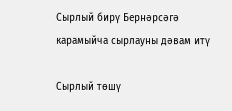Сырлый бирү Бернәрсәгә карамыйча сырлауны дәвам итү

Сырлый төшү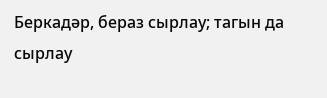Беркадәр, бераз сырлау; тагын да сырлау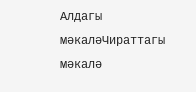Алдагы мәкаләЧираттагы мәкалә